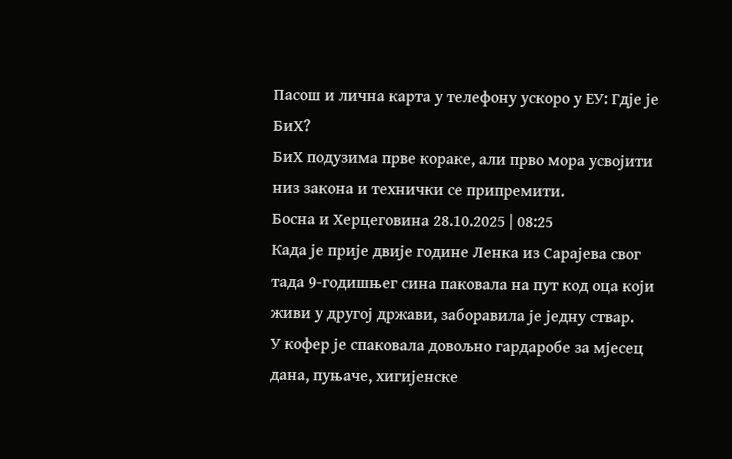Пасош и лична карта у телефону ускоро у ЕУ: Гдје је БиХ?
БиХ подузима прве кораке, али прво мора усвојити низ закона и технички се припремити.
Босна и Херцеговина 28.10.2025 | 08:25
Када је прије двије године Ленка из Сарајева свог тада 9-годишњег сина паковала на пут код оца који живи у другој држави, заборавила је једну ствар.
У кофер је спаковала довољно гардаробе за мјесец дана, пуњаче, хигијенске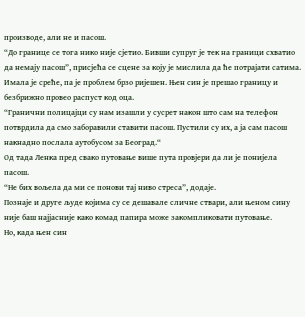производе, али не и пасош.
“До границе се тога нико није сјетио. Бивши супруг је тек на граници схватио да немају пасош”, присјећа се сцене за коју је мислила да ће потрајати сатима. Имала је среће, па је проблем брзо ријешен. Њен син је прешао границу и безбрижно провео распуст код оца.
“Гранични полицајци су нам изашли у сусрет након што сам на телефон потврдила да смо заборавили ставити пасош. Пустили су их, а ја сам пасош накнадно послала аутобусом за Београд.“
Од тада Ленка пред свако путовање више пута провјери да ли је понијела пасош.
“Не бих вољела да ми се понови тај ниво стреса”, додаје.
Познаје и друге људе којима су се дешавале сличне ствари, али њеном сину није баш најјасније како комад папира може закомпликовати путовање.
Но, када њен син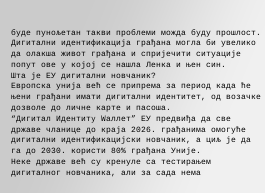буде пунољетан такви проблеми можда буду прошлост. Дигитални идентификација грађана могла би увелико да олакша живот грађана и спријечити ситуације попут ове у којој се нашла Ленка и њен син.
Шта је ЕУ дигитални новчаник?
Европска унија већ се припрема за период када ће њени грађани имати дигитални идентитет, од возачке дозволе до личне карте и пасоша.
“Дигитал Идентитy Wаллет” ЕУ предвиђа да све државе чланице до краја 2026. грађанима омогуће дигитални идентификацијски новчаник, а циљ је да га до 2030. користи 80% грађана Уније.
Неке државе већ су кренуле са тестирањем дигиталног новчаника, али за сада нема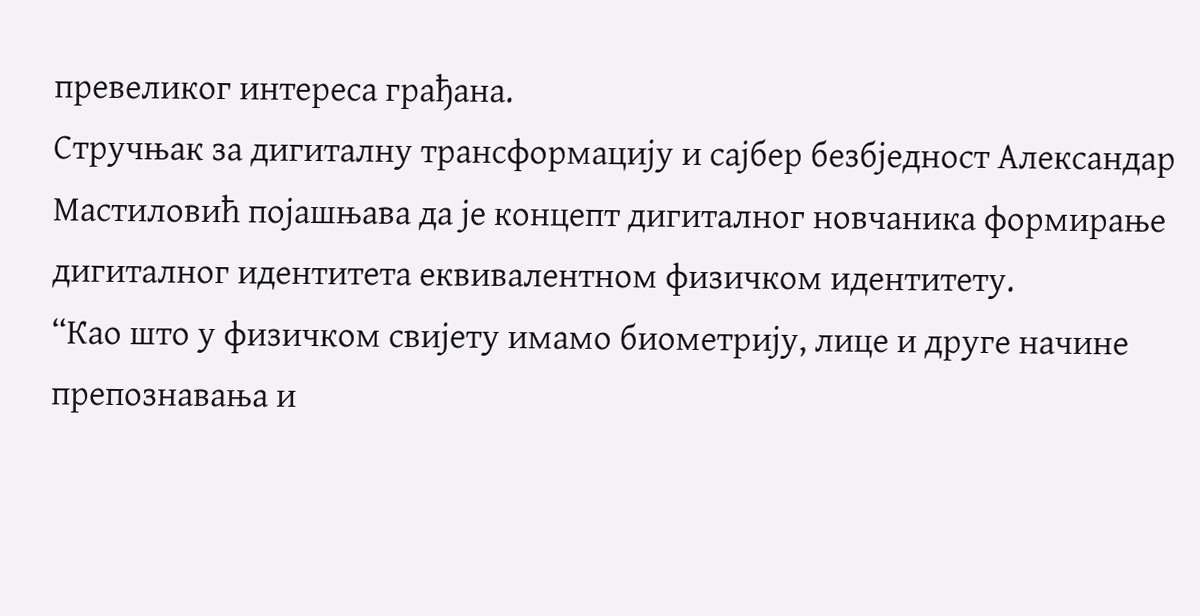превеликог интереса грађана.
Стручњак за дигиталну трансформацију и сајбер безбједност Александар Мастиловић појашњава да је концепт дигиталног новчаника формирање дигиталног идентитета еквивалентном физичком идентитету.
“Као што у физичком свијету имамо биометрију, лице и друге начине препознавања и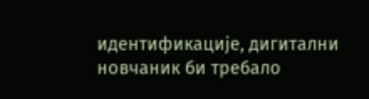идентификације, дигитални новчаник би требало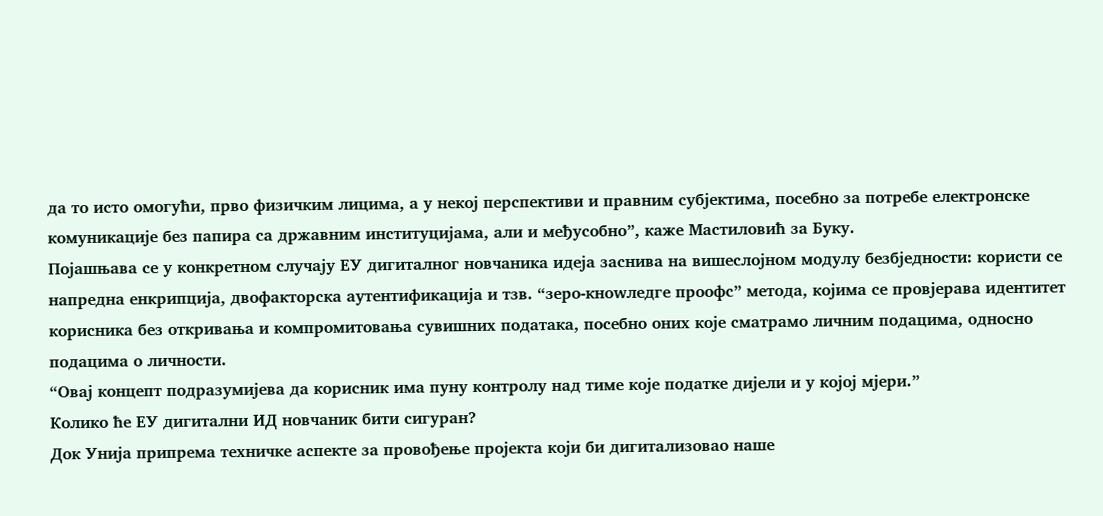да то исто омогући, прво физичким лицима, а у некој перспективи и правним субјектима, посебно за потребе електронске комуникације без папира са државним институцијама, али и међусобно”, каже Мастиловић за Буку.
Појашњава се у конкретном случају ЕУ дигиталног новчаника идеја заснива на вишеслојном модулу безбједности: користи се напредна енкрипција, двофакторска аутентификација и тзв. “зеро-кноwледге проофс” метода, којима се провјерава идентитет корисника без откривања и компромитовања сувишних података, посебно оних које сматрамо личним подацима, односно подацима о личности.
“Овај концепт подразумијева да корисник има пуну контролу над тиме које податке дијели и у којој мјери.”
Колико ће ЕУ дигитални ИД новчаник бити сигуран?
Док Унија припрема техничке аспекте за провођење пројекта који би дигитализовао наше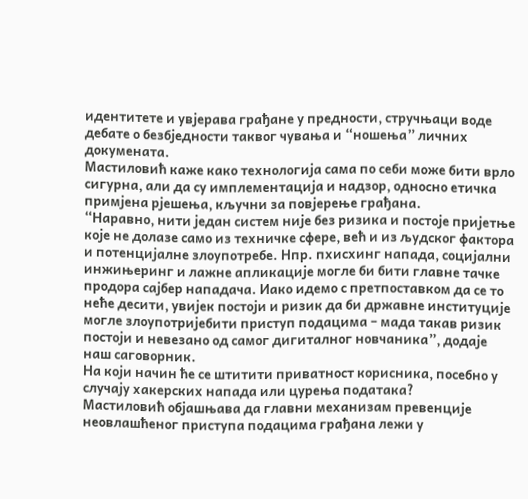идентитете и увјерава грађане у предности, стручњаци воде дебате о безбједности таквог чувања и “ношења” личних докумената.
Мастиловић каже како технологија сама по себи може бити врло сигурна, али да су имплементација и надзор, односно етичка примјена рјешења, кључни за повјерење грађана.
“Наравно, нити један систем није без ризика и постоје пријетње које не долазе само из техничке сфере, већ и из људског фактора и потенцијалне злоупотребе. Нпр. пхисхинг напада, социјални инжињеринг и лажне апликације могле би бити главне тачке продора сајбер нападача. Иако идемо с претпоставком да се то неће десити, увијек постоји и ризик да би државне институције могле злоупотријебити приступ подацима – мада такав ризик постоји и невезано од самог дигиталног новчаника”, додаје наш саговорник.
На који начин ће се штитити приватност корисника, посебно у случају хакерских напада или цурења података?
Мастиловић објашњава да главни механизам превенције неовлашћеног приступа подацима грађана лежи у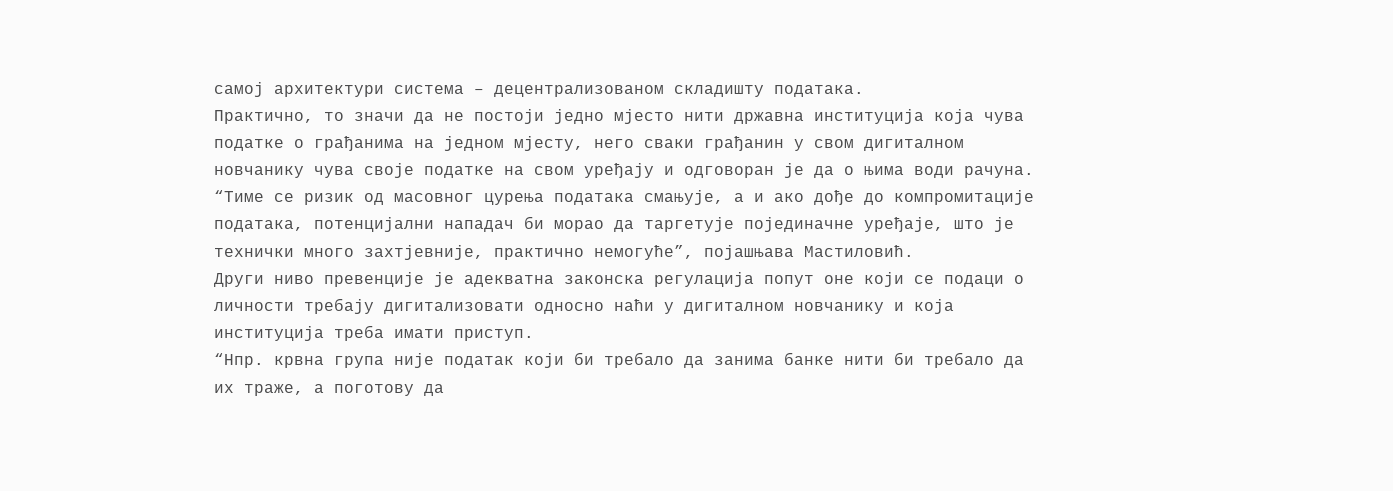самој архитектури система – децентрализованом складишту података.
Практично, то значи да не постоји једно мјесто нити државна институција која чува податке о грађанима на једном мјесту, него сваки грађанин у свом дигиталном новчанику чува своје податке на свом уређају и одговоран је да о њима води рачуна.
“Тиме се ризик од масовног цурења података смањује, а и ако дође до компромитације података, потенцијални нападач би морао да таргетује појединачне уређаје, што је технички много захтјевније, практично немогуће”, појашњава Мастиловић.
Други ниво превенције је адекватна законска регулација попут оне који се подаци о личности требају дигитализовати односно наћи у дигиталном новчанику и која институција треба имати приступ.
“Нпр. крвна група није податак који би требало да занима банке нити би требало да их траже, а поготову да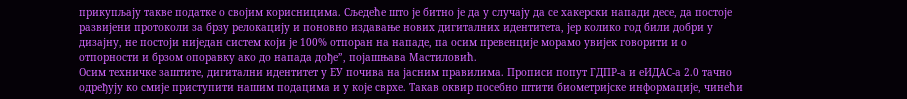прикупљају такве податке о својим корисницима. Сљедеће што је битно је да у случају да се хакерски напади десе, да постоје развијени протоколи за брзу релокацију и поновно издавање нових дигиталних идентитета, јер колико год били добри у дизајну, не постоји ниједан систем који је 100% отпоран на нападе, па осим превенције морамо увијек говорити и о отпорности и брзом опоравку ако до напада дође”, појашњава Мастиловић.
Осим техничке заштите, дигитални идентитет у ЕУ почива на јасним правилима. Прописи попут ГДПР-а и еИДАС-а 2.0 тачно одређују ко смије приступити нашим подацима и у које сврхе. Такав оквир посебно штити биометријске информације, чинећи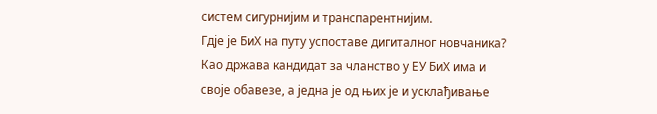систем сигурнијим и транспарентнијим.
Гдје је БиХ на путу успоставе дигиталног новчаника?
Као држава кандидат за чланство у ЕУ БиХ има и своје обавезе, а једна је од њих је и усклађивање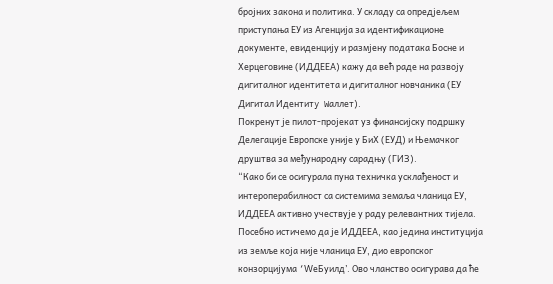бројних закона и политика. У складу са опредјељем приступања ЕУ из Агенција за идентификационе документе, евиденцију и размјену података Босне и Херцеговине (ИДДЕЕА) кажу да већ раде на развоју дигиталног идентитета и дигиталног новчаника (ЕУ Дигитал Идентитy Wаллет).
Покренут је пилот-пројекат уз финансијску подршку Делегације Европске уније у БиХ (ЕУД) и Њемачког друштва за међународну сарадњу (ГИЗ).
“Како би се осигурала пуна техничка усклађеност и интероперабилност са системима земаља чланица ЕУ, ИДДЕЕА активно учествује у раду релевантних тијела. Посебно истичемо да је ИДДЕЕА, као једина институција из земље која није чланица ЕУ, дио европског конзорцијума ‘WеБуилд’. Ово чланство осигурава да ће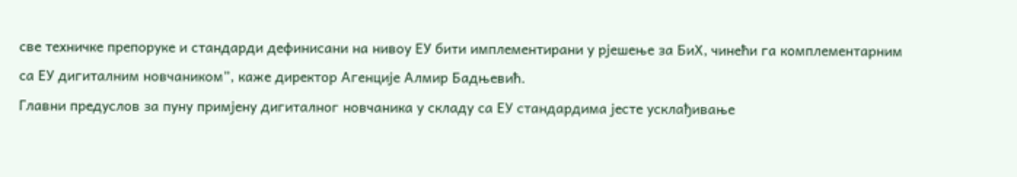све техничке препоруке и стандарди дефинисани на нивоу ЕУ бити имплементирани у рјешење за БиХ, чинећи га комплементарним са ЕУ дигиталним новчаником”, каже директор Агенције Алмир Бадњевић.
Главни предуслов за пуну примјену дигиталног новчаника у складу са ЕУ стандардима јесте усклађивање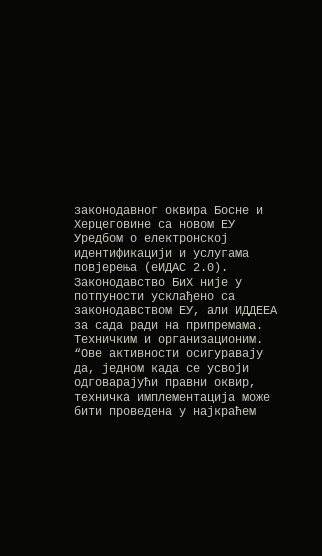законодавног оквира Босне и Херцеговине са новом ЕУ Уредбом о електронској идентификацији и услугама повјерења (еИДАС 2.0). Законодавство БиХ није у потпуности усклађено са законодавством ЕУ, али ИДДЕЕА за сада ради на припремама. Техничким и организационим.
“Ове активности осигуравају да, једном када се усвоји одговарајући правни оквир, техничка имплементација може бити проведена у најкраћем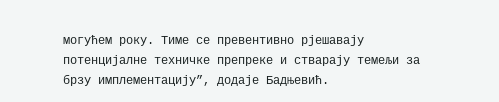могућем року. Тиме се превентивно рјешавају потенцијалне техничке препреке и стварају темељи за брзу имплементацију”, додаје Бадњевић.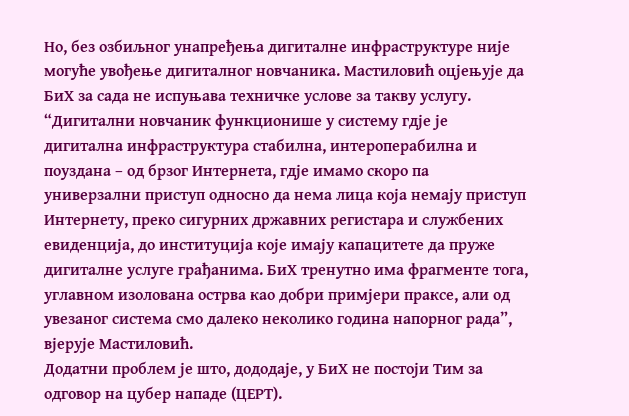Но, без озбиљног унапређења дигиталне инфраструктуре није могуће увођење дигиталног новчаника. Мастиловић оцјењује да БиХ за сада не испуњава техничке услове за такву услугу.
“Дигитални новчаник функционише у систему гдје је дигитална инфраструктура стабилна, интероперабилна и поуздана – од брзог Интернета, гдје имамо скоро па универзални приступ односно да нема лица која немају приступ Интернету, преко сигурних државних регистара и службених евиденција, до институција које имају капацитете да пруже дигиталне услуге грађанима. БиХ тренутно има фрагменте тога, углавном изолована острва као добри примјери праксе, али од увезаног система смо далеко неколико година напорног рада”, вјерује Мастиловић.
Додатни проблем је што, дододаје, у БиХ не постоји Тим за одговор на цyбер нападе (ЦЕРТ).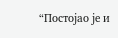“Постојао је и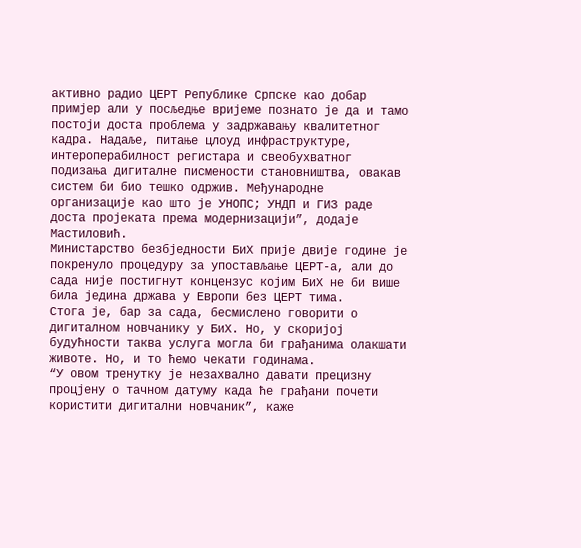активно радио ЦЕРТ Републике Српске као добар примјер али у посљедње вријеме познато је да и тамо постоји доста проблема у задржавању квалитетног кадра. Надаље, питање цлоуд инфраструктуре, интероперабилност регистара и свеобухватног подизања дигиталне писмености становништва, овакав систем би био тешко одржив. Међународне организације као што је УНОПС; УНДП и ГИЗ раде доста пројеката према модернизацији”, додаје Мастиловић.
Министарство безбједности БиХ прије двије године је покренуло процедуру за упостављање ЦЕРТ-а, али до сада није постигнут концензус којим БиХ не би више била једина држава у Европи без ЦЕРТ тима.
Стога је, бар за сада, бесмислено говорити о дигиталном новчанику у БиХ. Но, у скоријој будућности таква услуга могла би грађанима олакшати животе. Но, и то ћемо чекати годинама.
“У овом тренутку је незахвално давати прецизну процјену о тачном датуму када ће грађани почети користити дигитални новчаник”, каже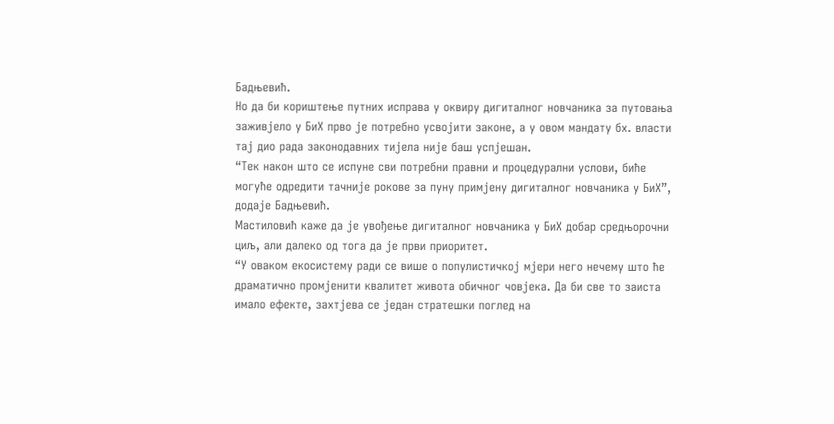Бадњевић.
Но да би кориштење путних исправа у оквиру дигиталног новчаника за путовања заживјело у БиХ прво је потребно усвојити законе, а у овом мандату бх. власти тај дио рада законодавних тијела није баш успјешан.
“Тек након што се испуне сви потребни правни и процедурални услови, биће могуће одредити тачније рокове за пуну примјену дигиталног новчаника у БиХ”, додаје Бадњевић.
Мастиловић каже да је увођење дигиталног новчаника у БиХ добар средњорочни циљ, али далеко од тога да је први приоритет.
“У оваком екосистему ради се више о популистичкој мјери него нечему што ће драматично промјенити квалитет живота обичног човјека. Да би све то заиста имало ефекте, захтјева се један стратешки поглед на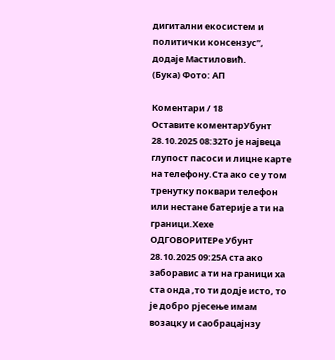дигитални екосистем и политички консензус”, додаје Мастиловић.
(Бука) Фото: АП

Коментари / 18
Оставите коментарУбунт
28.10.2025 08:32То је највеца глупост пасоси и лицне карте на телефону.Ста ако се у том тренутку поквари телефон или нестане батерије а ти на граници.Хехе
ОДГОВОРИТЕРе Убунт
28.10.2025 09:25А ста ако заборавис а ти на граници ха ста онда ,то ти додје исто, то је добро рјесење имам возацку и саобрацајнзу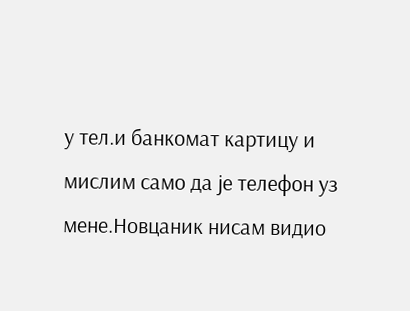у тел.и банкомат картицу и мислим само да је телефон уз мене.Новцаник нисам видио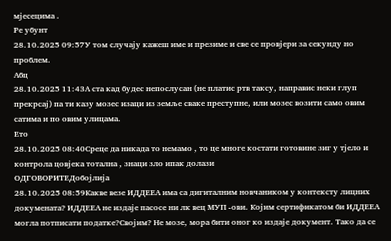мјесецима .
Ре убунт
28.10.2025 09:57У том случају кажеш име и презиме и све се провјери за секунду но проблем.
Абц
28.10.2025 11:43А ста кад будес непослусан (не платис ртв таксу, направис неки глуп прекрсај) па ти казу мозес изаци из земље сваке преступне, или мозес возити само овим сатима и по овим улицама.
Ето
28.10.2025 08:40Среце да никада то немамо , то це многе костати готовине зиг у тјело и контрола цовјека тотална , знаци зло ипак долази
ОДГОВОРИТЕДобојлија
28.10.2025 08:59Какве везе ИДДЕЕА има са дигиталним новчаником у контексту лицних докумената? ИДДЕЕА не издаје пасосе ни лк вец МУП -ови. Којим сертификатом би ИДДЕЕА могла потписати податке?Својим? Не мозе, мора бити оног ко издаје документ. Тако да се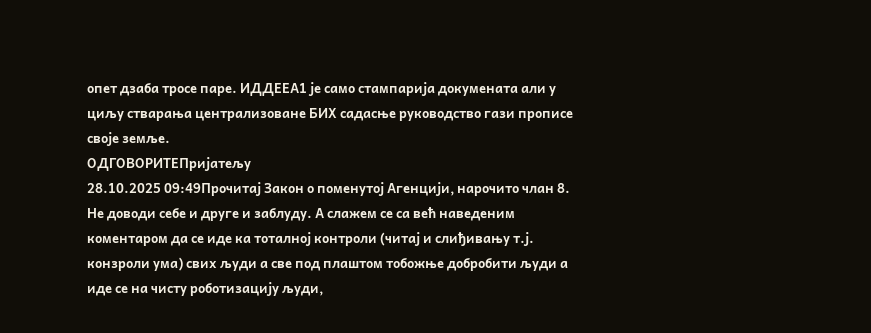опет дзаба тросе паре. ИДДЕЕА1 је само стампарија докумената али у циљу стварања централизоване БИХ садасње руководство гази прописе своје земље.
ОДГОВОРИТЕПријатељу
28.10.2025 09:49Прочитај Закон о поменутој Агенцији, нарочито члан 8. Не доводи себе и друге и заблуду. А слажем се са већ наведеним коментаром да се иде ка тоталној контроли (читај и слиђивању т.ј. конзроли ума) свих људи а све под плаштом тобожње добробити људи а иде се на чисту роботизацију људи,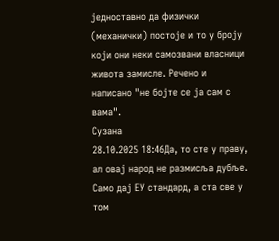једноставно да физички (механички) постоје и то у броју који они неки самозвани власници живота замисле. Речено и написано "не бојте се ја сам с вама".
Сузана
28.10.2025 18:46Да, то сте у праву, ал овај народ не размисља дубље. Само дај ЕУ стандард, а ста све у том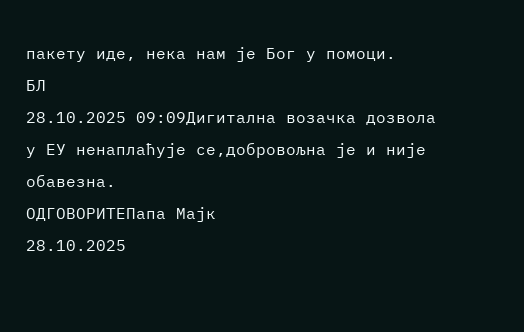пакету иде, нека нам је Бог у помоци.
БЛ
28.10.2025 09:09Дигитална возачка дозвола у ЕУ ненаплаћује се,добровољна је и није обавезна.
ОДГОВОРИТЕПапа Мајк
28.10.2025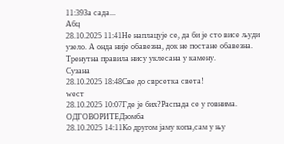11:39За сада...
Абц
28.10.2025 11:41Не наплацује се, да би је сто висе људи узело. А онда није обавезна, док не постане обавезна. Тренутна правила нису уклесана у камену.
Сузана
28.10.2025 18:48Све до сврсетка света!
wест
28.10.2025 10:07Где је бих?Распада се у говнима.
ОДГОВОРИТЕДзомба
28.10.2025 14:11Ко другом јаму копа,сам у њу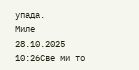упада.
Миле
28.10.2025 10:26Све ми то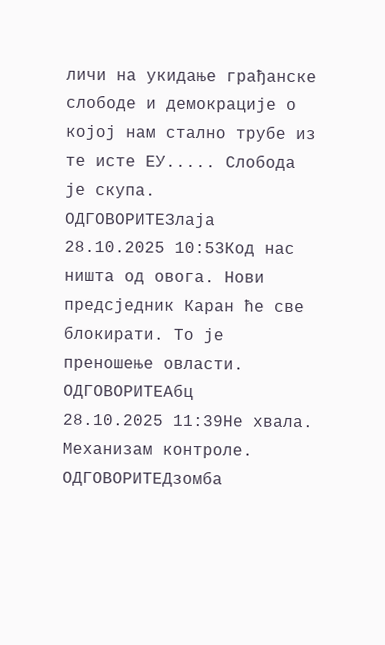личи на укидање грађанске слободе и демокрације о којој нам стално трубе из те исте ЕУ..... Слобода је скупа.
ОДГОВОРИТЕЗлаја
28.10.2025 10:53Код нас ништа од овога. Нови предсједник Каран ће све блокирати. То је преношење овласти.
ОДГОВОРИТЕАбц
28.10.2025 11:39Не хвала. Механизам контроле.
ОДГОВОРИТЕДзомба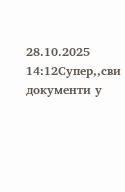28.10.2025 14:12Супер,,сви документи у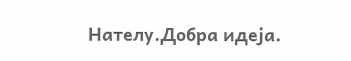Нателу.Добра идеја.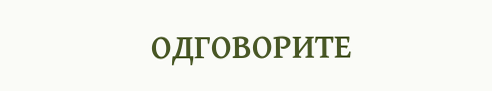ОДГОВОРИТЕ